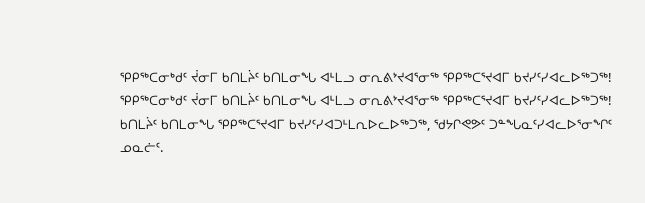ᕿᑭᖅᑕᓂᒃᑯᑦ ᔫᓂᒥ ᑲᑎᒪᔩᑦ ᑲᑎᒪᓂᖓ ᐊᒻᒪᓗ ᓂᕆᕕᔾᔪᐊᕐᓂᖅ ᕿᑭᖅᑕᕐᔪᐊᒥ ᑲᔪᓯᑦᓯᐊᓚᐅᖅᑐᖅ!
ᕿᑭᖅᑕᓂᒃᑯᑦ ᔫᓂᒥ ᑲᑎᒪᔩᑦ ᑲᑎᒪᓂᖓ ᐊᒻᒪᓗ ᓂᕆᕕᔾᔪᐊᕐᓂᖅ ᕿᑭᖅᑕᕐᔪᐊᒥ ᑲᔪᓯᑦᓯᐊᓚᐅᖅᑐᖅ!
ᑲᑎᒪᔩᑦ ᑲᑎᒪᓂᖓ ᕿᑭᖅᑕᕐᔪᐊᒥ ᑲᔪᓯᑦᓯᐊᑐᒻᒪᕆᐅᓚᐅᖅᑐᖅ, ᖁᔭᒋᕙᕗᑦ ᑐᓐᖓᓇᑦᓯᐊᓚᐅᕐᓂᖏᑦ ᓄᓇᓖᑦ.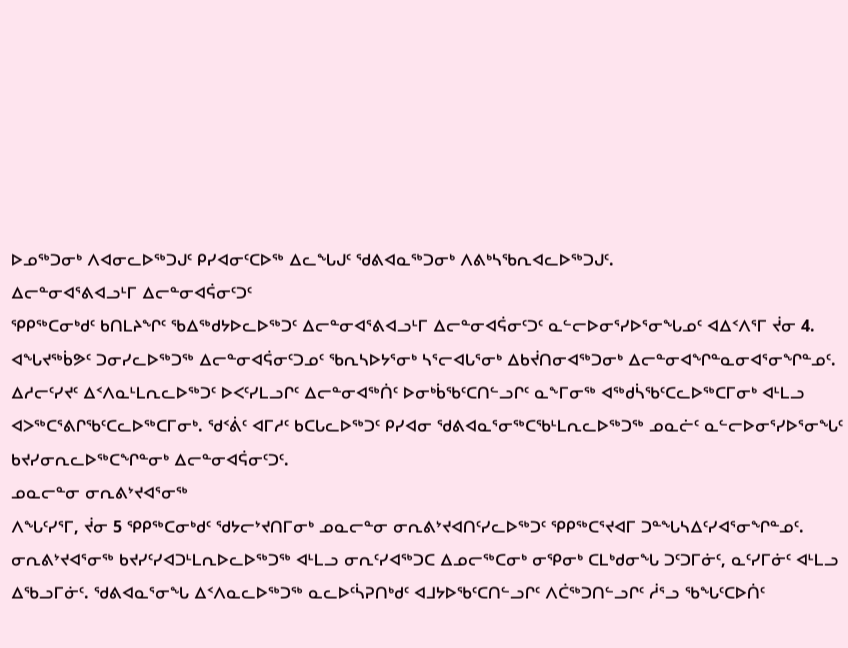ᐅᓄᖅᑐᓂᒃ ᐱᐊᓂᓚᐅᖅᑐᒍᑦ ᑭᓯᐊᓂᑦᑕᐅᖅ ᐃᓚᖓᒍᑦ ᖁᕕᐊᓇᖅᑐᓂᒃ ᐱᕕᒃᓴᖃᕆᐊᓚᐅᖅᑐᒍᑦ.
ᐃᓕᓐᓂᐊᕐᕕᐊᓗᒻᒥ ᐃᓕᓐᓂᐊᕌᓂᑦᑐᑦ
ᕿᑭᖅᑕᓂᒃᑯᑦ ᑲᑎᒪᔨᖏᑦ ᖃᐃᖅᑯᔭᐅᓚᐅᖅᑐᑦ ᐃᓕᓐᓂᐊᕐᕕᐊᓗᒻᒥ ᐃᓕᓐᓂᐊᕌᓂᑦᑐᑦ ᓇᓪᓕᐅᓂᕐᓯᐅᕐᓂᖓᓄᑦ ᐊᐃᑉᐱᕐᒥ ᔫᓂ 4. ᐊᖓᔪᖅᑳᕗᑦ ᑐᓂᓯᓚᐅᖅᑐᖅ ᐃᓕᓐᓂᐊᕌᓂᑦᑐᓄᑦ ᖃᕆᓴᐅᔭᕐᓂᒃ ᓴᕐᓕᐊᒐᕐᓂᒃ ᐃᑲᔫᑎᓂᐊᖅᑐᓂᒃ ᐃᓕᓐᓂᐊᖏᓐᓇᓂᐊᕐᓂᖏᓐᓄᑦ. ᐃᓱᓕᑦᓯᔪᑦ ᐃᑉᐱᓇᒻᒪᕆᓚᐅᖅᑐᑦ ᐅᐸᑦᓯᒪᓗᒋᑦ ᐃᓕᓐᓂᐊᖅᑏᑦ ᐅᓂᒃᑳᖃᑦᑕᑎᓪᓗᒋᑦ ᓇᖕᒥᓂᖅ ᐊᖅᑯᓵᖃᑦᑕᓚᐅᖅᑕᒥᓂᒃ ᐊᒻᒪᓗ ᐊᐳᖅᑕᕐᕕᒋᖃᑦᑕᓚᐅᖅᑕᒥᓂᒃ. ᖁᑉᕖᑦ ᐊᒥᓱᑦ ᑲᑕᒐᓚᐅᖅᑐᑦ ᑭᓯᐊᓂ ᖁᕕᐊᓇᕐᓂᖅᑕᖃᒻᒪᕆᓚᐅᖅᑐᖅ ᓄᓇᓖᑦ ᓇᓪᓕᐅᓂᕐᓯᐅᕐᓂᖓᑦ ᑲᔪᓯᓂᕆᓚᐅᖅᑕᖏᓐᓂᒃ ᐃᓕᓐᓂᐊᕌᓂᑦᑐᑦ.
ᓄᓇᓕᓐᓂ ᓂᕆᕕᔾᔪᐊᕐᓂᖅ
ᐱᖓᑦᓯᕐᒥ, ᔫᓂ 5 ᕿᑭᖅᑕᓂᒃᑯᑦ ᖁᔭᓕᔾᔪᑎᒥᓂᒃ ᓄᓇᓕᓐᓂ ᓂᕆᕕᔾᔪᐊᑎᑦᓯᓚᐅᖅᑐᑦ ᕿᑭᖅᑕᕐᔪᐊᒥ ᑐᓐᖓᓴᐃᑦᓯᐊᕐᓂᖏᓐᓄᑦ. ᓂᕆᕕᔾᔪᐊᕐᓂᖅ ᑲᔪᓯᑦᓯᐊᑐᒻᒪᕆᐅᓚᐅᖅᑐᖅ ᐊᒻᒪᓗ ᓂᕆᑦᓯᐊᖅᑐᑕ ᐃᓄᓕᖅᑕᓂᒃ ᓂᕿᓂᒃ ᑕᒪᒃᑯᓂᖓ ᑐᑦᑐᒥᓃᑦ, ᓇᑦᓯᒥᓃᑦ ᐊᒻᒪᓗ ᐃᖃᓗᒥᓃᑦ. ᖁᕕᐊᓇᕐᓂᖓ ᐃᑉᐱᓇᓚᐅᖅᑐᖅ ᓇᓚᐅᑦᓵᕈᑎᒃᑯᑦ ᐊᒧᔭᐅᖃᑦᑕᑎᓪᓗᒋᑦ ᐱᑖᖅᑐᑎᓪᓗᒋᑦ ᓲᕐᓗ ᖃᖓᑦᑕᐅᑏᑦ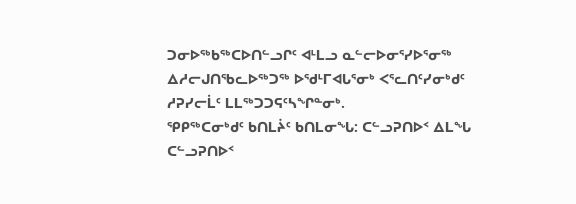ᑐᓂᐅᖅᑲᖅᑕᐅᑎᓪᓗᒋᑦ ᐊᒻᒪᓗ ᓇᓪᓕᐅᓂᕐᓯᐅᕐᓂᖅ ᐃᓱᓕᒍᑎᖃᓚᐅᖅᑐᖅ ᐅᖁᒻᒥᐊᒐᕐᓂᒃ ᐸᕐᓚᑎᑦᓯᓂᒃᑯᑦ ᓱᕈᓯᓕᒫᑦ ᒪᒪᖅᑐᑐᕋᑦᓴᖏᓐᓂᒃ.
ᕿᑭᖅᑕᓂᒃᑯᑦ ᑲᑎᒪᔩᑦ ᑲᑎᒪᓂᖓ: ᑕᓪᓗᕈᑎᐅᑉ ᐃᒪᖓ
ᑕᓪᓗᕈᑎᐅᑉ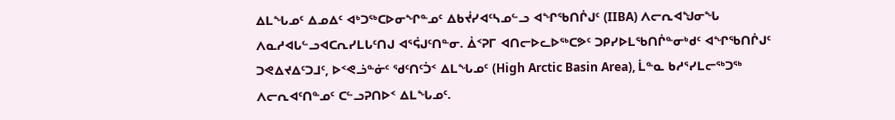ᐃᒪᖓᓄᑦ ᐃᓄᐃᑦ ᐊᒃᑐᖅᑕᐅᓂᖏᓐᓄᑦ ᐃᑲᔫᓯᐊᑦᓴᓄᓪᓗ ᐊᖏᖃᑎᒌᒍᑦ (IIBA) ᐱᓕᕆᐊᖑᓂᖓ ᐱᓇᓱᐊᒐᓪᓗᐊᑕᕆᓯᒪᒐᑦᑎᒍ ᐊᕐᕌᒍᑦᑎᓐᓂ. ᐄᑉᕈᒥ ᐊᑎᓕᐅᓚᐅᖅᑕᕗᑦ ᑐᑭᓯᐅᒪᖃᑎᒌᓐᓂᒃᑯᑦ ᐊᖏᖃᑎᒌᒍᑦ ᑐᕙᐃᔪᐃᑦᑐᒧᑦ, ᐅᑉᕙᓘᓐᓃᑦ ᖁᑦᑎᑦᑑᑉ ᐃᒪᖓᓄᑦ (High Arctic Basin Area), ᒫᓐᓇ ᑲᓱᕐᓯᒪᓕᖅᑐᖅ ᐱᓕᕆᐊᑦᑎᓐᓄᑦ ᑕᓪᓗᕈᑎᐅᑉ ᐃᒪᖓᓄᑦ.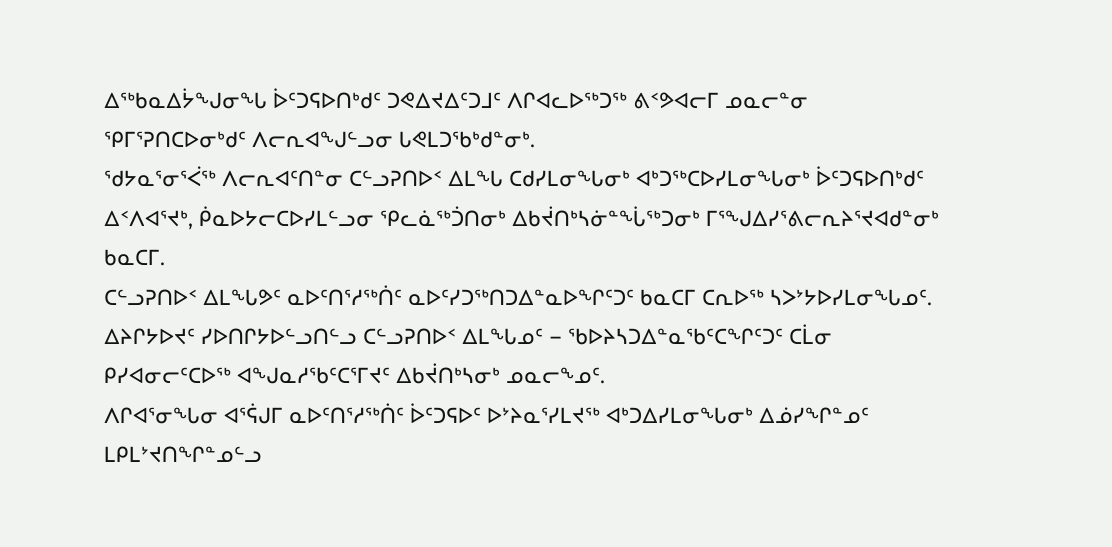ᐃᖅᑲᓇᐃᔮᖑᓂᖓ ᐆᑦᑐᕋᐅᑎᒃᑯᑦ ᑐᕙᐃᔪᐃᑦᑐᒧᑦ ᐱᒋᐊᓚᐅᖅᑐᖅ ᕕᑉᕗᐊᓕᒥ ᓄᓇᓕᓐᓂ ᕿᒥᕐᕈᑎᑕᐅᓂᒃᑯᑦ ᐱᓕᕆᐊᖑᓪᓗᓂ ᒐᕙᒪᑐᖃᒃᑯᓐᓂᒃ.
ᖁᔭᓇᕐᓂᕐᐹᖅ ᐱᓕᕆᐊᑦᑎᓐᓂ ᑕᓪᓗᕈᑎᐅᑉ ᐃᒪᖓ ᑕᑯᓯᒪᓂᖓᓂᒃ ᐊᒃᑐᖅᑕᐅᓯᒪᓂᖓᓂᒃ ᐆᑦᑐᕋᐅᑎᒃᑯᑦ ᐃᑉᐱᐊᕐᔪᒃ, ᑮᓇᐅᔭᓕᑕᐅᓯᒪᓪᓗᓂ ᕿᓚᓈᖅᑑᑎᓂᒃ ᐃᑲᔫᑎᒃᓴᓃᓐᖔᖅᑐᓂᒃ ᒥᕐᖑᐃᓯᕐᕕᓕᕆᔨᕐᔪᐊᑯᓐᓂᒃ ᑲᓇᑕᒥ.
ᑕᓪᓗᕈᑎᐅᑉ ᐃᒪᖓᕗᑦ ᓇᐅᑦᑎᕐᓱᖅᑏᑦ ᓇᐅᑦᓯᑐᖅᑎᑐᐃᓐᓇᐅᖏᑦᑐᑦ ᑲᓇᑕᒥ ᑕᕆᐅᖅ ᓴᐳᔾᔭᐅᓯᒪᓂᖓᓄᑦ. ᐃᔨᒋᔭᐅᔪᑦ ᓯᐅᑎᒋᔭᐅᓪᓗᑎᓪᓗ ᑕᓪᓗᕈᑎᐅᑉ ᐃᒪᖓᓄᑦ − ᖃᐅᔨᓴᑐᐃᓐᓇᖃᑦᑕᖏᑦᑐᑦ ᑕᒫᓂ ᑭᓯᐊᓂᓕᑦᑕᐅᖅ ᐊᖑᓇᓱᖃᑦᑕᕐᒥᔪᑦ ᐃᑲᔫᑎᒃᓴᓂᒃ ᓄᓇᓕᖕᓄᑦ.
ᐱᒋᐊᕐᓂᖓᓂ ᐊᕐᕌᒍᒥ ᓇᐅᑦᑎᕐᓱᖅᑏᑦ ᐆᑦᑐᕋᐅᑦ ᐅᔾᔨᓇᕐᓯᒪᔪᖅ ᐊᒃᑐᐃᓯᒪᓂᖓᓂᒃ ᐃᓅᓯᖏᓐᓄᑦ ᒪᑭᒪᔾᔪᑎᖏᓐᓄᓪᓗ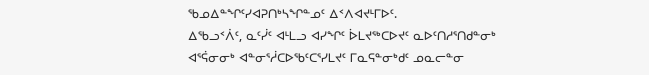ᖃᓄᐃᓐᖏᑦᓯᐊᕈᑎᒃᓴᖏᓐᓄᑦ ᐃᑉᐱᐊᔪᒻᒥᐅᑦ.
ᐃᖃᓗᑉᐲᑦ, ᓇᑦᓰᑦ ᐊᒻᒪᓗ ᐊᓯᖏᑦ ᐆᒪᔪᖅᑕᐅᔪᑦ ᓇᐅᑦᑎᓱᕐᑎᑯᓐᓂᒃ ᐊᕐᕌᓂᓂᒃ ᐊᓐᓂᕐᓲᑕᐅᖃᑦᑕᕐᓯᒪᔪᑦ ᒥᓇᕋᓐᓂᒃᑯᑦ ᓄᓇᓕᓐᓂ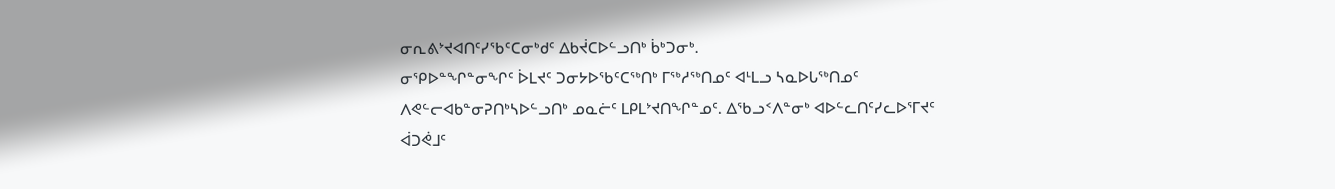ᓂᕆᕕᔾᔪᐊᑎᑦᓯᖃᑦᑕᓂᒃᑯᑦ ᐃᑲᔫᑕᐅᓪᓗᑎᒃ ᑳᒃᑐᓂᒃ.
ᓂᕿᐅᓐᖏᓐᓂᖏᑦ ᐆᒪᔪᑦ ᑐᓂᔭᐅᖃᑦᑕᖅᑎᒃ ᒥᖅᓱᖅᑎᓄᑦ ᐊᒻᒪᓗ ᓴᓇᐅᒐᖅᑎᓄᑦ ᐱᕙᓪᓕᐊᑲᓐᓂᕈᑎᒃᓴᐅᓪᓗᑎᒃ ᓄᓇᓖᑦ ᒪᑭᒪᔾᔪᑎᖏᓐᓄᑦ. ᐃᖃᓗᑉᐱᓐᓂᒃ ᐊᐅᓪᓚᑎᑦᓯᓚᐅᕐᒥᔪᑦ ᐋᑐᕚᒧᑦ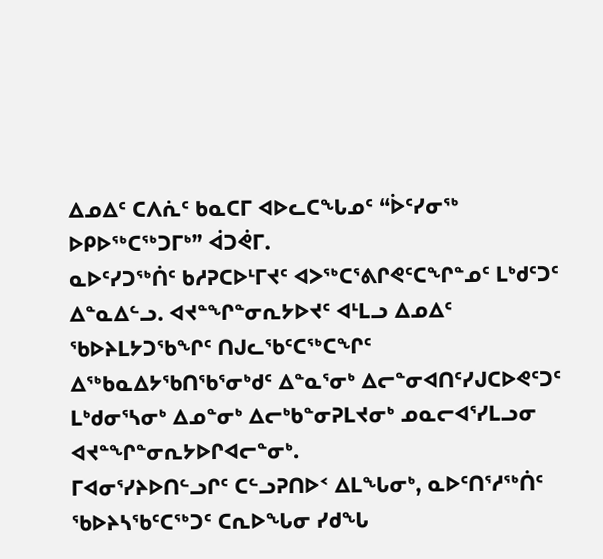ᐃᓄᐃᑦ ᑕᐱᕇᑦ ᑲᓇᑕᒥ ᐊᐅᓚᑕᖓᓄᑦ “ᐆᑦᓯᓂᖅ ᐅᑭᐅᖅᑕᖅᑐᒥᒃ” ᐋᑐᕚᒥ.
ᓇᐅᑦᓯᑐᖅᑏᑦ ᑲᓱᕈᑕᐅᒻᒥᔪᑦ ᐊᐳᖅᑕᕐᕕᒋᕙᑦᑕᖏᓐᓄᑦ ᒪᒃᑯᑦᑐᑦ ᐃᓐᓇᐃᓪᓗ. ᐊᔪᓐᖏᓐᓂᕆᔭᐅᔪᑦ ᐊᒻᒪᓗ ᐃᓄᐃᑦ ᖃᐅᔨᒪᔭᑐᖃᖏᑦ ᑎᒍᓚᖃᑦᑕᖅᑕᖏᑦ ᐃᖅᑲᓇᐃᔭᖃᑎᖃᕐᓂᒃᑯᑦ ᐃᓐᓇᕐᓂᒃ ᐃᓕᓐᓂᐊᑎᑦᓯᒍᑕᐅᕙᑦᑐᑦ ᒪᒃᑯᓂᕐᓴᓂᒃ ᐃᓄᓐᓂᒃ ᐃᓕᒃᑲᓐᓂᕈᒪᔪᓂᒃ ᓄᓇᓕᐊᕐᓯᒪᓗᓂ ᐊᔪᓐᖏᓐᓂᕆᔭᐅᒋᐊᓕᓐᓂᒃ.
ᒥᐊᓂᕐᓯᔨᐅᑎᓪᓗᒋᑦ ᑕᓪᓗᕈᑎᐅᑉ ᐃᒪᖓᓂᒃ, ᓇᐅᑦᑎᕐᓱᖅᑏᑦ ᖃᐅᔨᓴᖃᑦᑕᖅᑐᑦ ᑕᕆᐅᖓᓂ ᓯᑯᖓ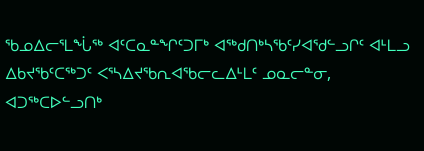ᖃᓄᐃᓕᕐᒪᖔᖅ ᐊᑦᑕᓇᓐᖏᑦᑐᒥᒃ ᐊᖅᑯᑎᒃᓴᖃᑦᓯᐊᖁᓪᓗᒋᑦ ᐊᒻᒪᓗ ᐃᑲᔪᖃᑦᑕᖅᑐᑦ ᐸᕐᓴᐃᔪᖃᕆᐊᖃᓕᓚᐃᒻᒪᑦ ᓄᓇᓕᓐᓂ, ᐊᑐᖅᑕᐅᓪᓗᑎᒃ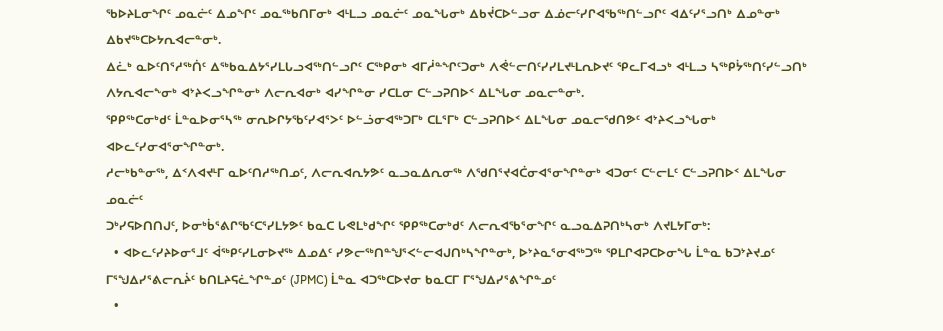ᖃᐅᔨᒪᓂᖏᑦ ᓄᓇᓖᑦ ᐃᓄᖏᑦ ᓄᓇᖅᑲᑎᒥᓂᒃ ᐊᒻᒪᓗ ᓄᓇᓖᑦ ᓄᓇᖓᓂᒃ ᐃᑲᔫᑕᐅᓪᓗᓂ ᐃᓅᓕᑦᓯᒋᐊᖃᖅᑎᓪᓗᒋᑦ ᐊᐃᑦᓯᕐᓗᑎᒃ ᐃᓄᓐᓂᒃ ᐃᑲᔪᖅᑕᐅᔭᕆᐊᓕᓐᓂᒃ.
ᐃᓛᒃ ᓇᐅᑦᑎᕐᓱᖅᑏᑦ ᐃᖅᑲᓇᐃᔭᕐᓯᒪᒐᓗᐊᖅᑎᓪᓗᒋᑦ ᑕᖅᑭᓂᒃ ᐊᒥᓲᓐᖏᑦᑐᓂᒃ ᐱᕚᓪᓕᑎᑦᓯᓯᒪᔪᒻᒪᕆᐅᔪᑦ ᕿᓚᒥᐊᓗᒃ ᐊᒻᒪᓗ ᓴᖅᑭᔮᖅᑎᑦᓯᓪᓗᑎᒃ ᐱᔭᕆᐊᓕᖕᓂᒃ ᐊᔾᔨᐸᓗᖏᓐᓂᒃ ᐱᓕᕆᐊᓂᒃ ᐊᓯᖏᓐᓂ ᓯᑕᒪᓂ ᑕᓪᓗᕈᑎᐅᑉ ᐃᒪᖓᓂ ᓄᓇᓕᓐᓂᒃ.
ᕿᑭᖅᑕᓂᒃᑯᑦ ᒫᓐᓇᐅᓂᕐᓴᖅ ᓂᕆᐅᒋᔭᖃᑦᓯᐊᕐᐳᑦ ᐅᓪᓘᓂᐊᖅᑐᒥᒃ ᑕᒪᕐᒥᒃ ᑕᓪᓗᕈᑎᐅᑉ ᐃᒪᖓᓂ ᓄᓇᓕᖁᑎᕗᑦ ᐊᔾᔨᐸᓗᖓᓂᒃ ᐊᐅᓚᑦᓯᓂᐊᕐᓂᖏᓐᓂᒃ.
ᓱᓕᒃᑲᓐᓂᖅ, ᐃᑉᐱᐊᔪᒻᒥ ᓇᐅᑦᑎᓱᖅᑎᓄᑦ, ᐱᓕᕆᐊᕆᔭᕗᑦ ᓇᓗᓇᐃᕆᓂᖅ ᐱᖁᑎᕐᔪᐊᑖᓂᐊᕐᓂᖏᓐᓂᒃ ᐊᑐᓂᑦ ᑕᓪᓕᒪᑦ ᑕᓪᓗᕈᑎᐅᑉ ᐃᒪᖓᓂ ᓄᓇᓖᑦ
ᑐᒃᓯᕋᐅᑎᑎᒍᑦ, ᐅᓂᒃᑳᕐᕕᒋᖃᑦᑕᕐᓯᒪᔭᕗᑦ ᑲᓇᑕ ᒐᕙᒪᒃᑯᖏᑦ ᕿᑭᖅᑕᓂᒃᑯᑦ ᐱᓕᕆᐊᖃᕐᓂᖏᑦ ᓇᓗᓇᐃᕈᑎᒃᓴᓂᒃ ᐱᔪᒪᔭᒥᓂᒃ:
  • ᐊᐅᓚᑦᓯᔨᐅᓂᕐᒧᑦ ᐋᖅᑭᑦᓯᒪᓂᐅᔪᖅ ᐃᓄᐃᑦ ᓯᕗᓕᖅᑎᓐᖑᕐᐸᓪᓕᐊᒍᑎᒃᓴᖏᓐᓂᒃ, ᐅᔾᔨᓇᕐᓂᐊᖅᑐᖅ ᕿᒪᒋᐊᕈᑕᐅᓂᖓ ᒫᓐᓇ ᑲᑐᔾᔨᔪᓄᑦ ᒥᕐᖑᐃᓯᕐᕕᓕᕆᔩᑦ ᑲᑎᒪᔨᕋᓛᖏᓐᓄᑦ (JPMC) ᒫᓐᓇ ᐊᑐᖅᑕᐅᔪᓂ ᑲᓇᑕᒥ ᒥᕐᖑᐃᓯᕐᕕᖏᓐᓄᑦ
  •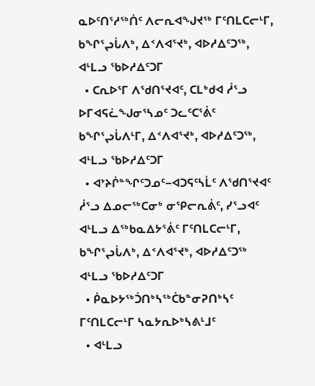ᓇᐅᑦᑎᕐᓱᖅᑏᑦ ᐱᓕᕆᐊᖑᔪᖅ ᒥᑦᑎᒪᑕᓕᒻᒥ, ᑲᖏᕐᖢᒑᐱᒃ, ᐃᑉᐱᐊᕐᔪᒃ, ᐊᐅᓱᐃᑦᑐᖅ, ᐊᒻᒪᓗ ᖃᐅᓱᐃᑦᑐᒥ
  • ᑕᕆᐅᕐᒥ ᐱᖁᑎᕐᔪᐊᑦ, ᑕᒪᒃᑯᐊ ᓲᕐᓗ ᐅᒥᐊᕋᓛᖑᓂᕐᓴᓄᑦ ᑐᓚᑦᑕᕐᕖᑦ ᑲᖏᕐᖢᒑᐱᒻᒥ, ᐃᑉᐱᐊᕐᔪᒃ, ᐊᐅᓱᐃᑦᑐᖅ, ᐊᒻᒪᓗ ᖃᐅᓱᐃᑦᑐᒥ
  • ᐊᔾᔨᒌᓐᖏᑦᑐᓄᑦ−ᐊᑐᕋᑦᓴᒫᑦ ᐱᖁᑎᕐᔪᐊᑦ ᓲᕐᓗ ᐃᓄᓕᖅᑕᓂᒃ ᓂᕿᓕᕆᕖᑦ, ᓯᕐᓗᐊᑦ ᐊᒻᒪᓗ ᐃᖅᑲᓇᐃᔭᕐᕖᑦ ᒥᑦᑎᒪᑕᓕᒻᒥ, ᑲᖏᕐᖢᒑᐱᒃ, ᐃᑉᐱᐊᕐᔪᒃ, ᐊᐅᓱᐃᑦᑐᖅ ᐊᒻᒪᓗ ᖃᐅᓱᐃᑦᑐᒥ
  • ᑮᓇᐅᔭᖅᑑᑎᒃᓴᖅᑖᑲᓐᓂᕈᑎᒃᓴᑦ ᒥᑦᑎᒪᑕᓕᒻᒥ ᓴᓇᔭᕆᐅᒃᓴᕕᒻᒧᑦ
  • ᐊᒻᒪᓗ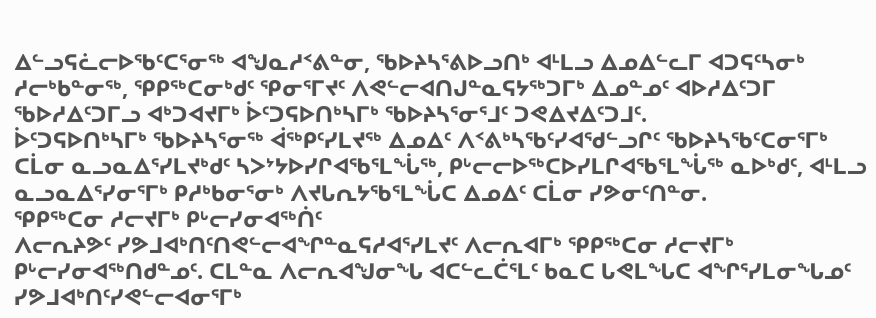ᐃᓪᓗᕋᓛᓕᐅᖃᑦᑕᕐᓂᖅ ᐊᖑᓇᓱᑉᕕᓐᓂ, ᖃᐅᔨᓴᕐᕕᐅᓗᑎᒃ ᐊᒻᒪᓗ ᐃᓄᐃᓪᓚᒥ ᐊᑐᕋᑦᓴᓂᒃ
ᓱᓕᒃᑲᓐᓂᖅ, ᕿᑭᖅᑕᓂᒃᑯᑦ ᕿᓂᕐᒥᔪᑦ ᐱᕙᓪᓕᐊᑎᒍᓐᓇᕋᔭᖅᑐᒥᒃ ᐃᓄᓐᓄᑦ ᐊᐅᓱᐃᑦᑐᒥ ᖃᐅᓱᐃᑦᑐᒥᓗ ᐊᒃᑐᐊᔪᒥᒃ ᐆᑦᑐᕋᐅᑎᒃᓴᒥᒃ ᖃᐅᔨᓴᕐᓂᕐᒧᑦ ᑐᕙᐃᔪᐃᑦᑐᒧᑦ.
ᐆᑦᑐᕋᐅᑎᒃᓴᒥᒃ ᖃᐅᔨᓴᕐᓂᖅ ᐋᖅᑭᑦᓯᒪᔪᖅ ᐃᓄᐃᑦ ᐱᑉᕕᒃᓴᖃᑦᓯᐊᖁᓪᓗᒋᑦ ᖃᐅᔨᓴᖃᑦᑕᓂᕐᒥᒃ ᑕᒫᓂ ᓇᓗᓇᐃᕐᓯᒪᔪᒃᑯᑦ ᓴᐳᔾᔭᐅᓯᒋᐊᖃᕐᒪᖔᖅ, ᑭᒡᓕᓕᐅᖅᑕᐅᓯᒪᒋᐊᖃᕐᒪᖔᖅ ᓇᐅᒃᑯᑦ, ᐊᒻᒪᓗ ᓇᓗᓇᐃᕐᓯᓂᕐᒥᒃ ᑭᓱᒃᑲᓂᕐᓂᒃ ᐱᔪᒐᕆᔭᖃᕐᒪᖔᑕ ᐃᓄᐃᑦ ᑕᒫᓂ ᓯᕗᓂᑦᑎᓐᓂ.
ᕿᑭᖅᑕᓂ ᓱᓕᔪᒥᒃ ᑭᒡᓕᓯᓂᐊᖅᑏᑦ
ᐱᓕᕆᔨᕗᑦ ᓯᕗᒧᐊᒃᑎᑦᑎᕙᓪᓕᐊᖏᓐᓇᕋᓱᐊᕐᓯᒪᔪᑦ ᐱᓕᕆᐊᒥᒃ ᕿᑭᖅᑕᓂ ᓱᓕᔪᒥᒃ ᑭᒡᓕᓯᓂᐊᖅᑎᑯᓐᓄᑦ. ᑕᒪᓐᓇ ᐱᓕᕆᐊᖑᓂᖓ ᐊᑕᓪᓚᑖᕐᒪᑦ ᑲᓇᑕ ᒐᕙᒪᖓᑕ ᐊᖏᕐᓯᒪᓂᖓᓄᑦ ᓯᕗᒧᐊᒃᑎᑦᓯᕙᓪᓕᐊᓂᕐᒥᒃ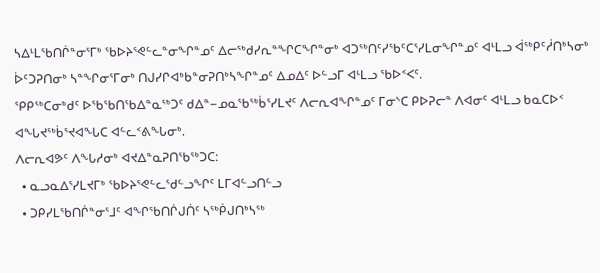ᓴᐃᒻᒪᖃᑎᒌᓐᓂᕐᒥᒃ ᖃᐅᔨᕐᕙᓪᓚᓐᓂᖏᓐᓄᑦ ᐃᓕᖅᑯᓯᕆᓐᖏᑕᖏᓐᓂᒃ ᐊᑐᖅᑎᑦᓯᖃᑦᑕᕐᓯᒪᓂᖏᓐᓄᑦ ᐊᒻᒪᓗ ᐋᖅᑭᑦᓲᑎᒃᓴᓂᒃ ᐆᑦᑐᕈᑎᓂᒃ ᓴᓐᖏᓂᕐᒥᓂᒃ ᑎᒍᓯᒋᐊᒃᑲᓐᓂᕈᑎᒃᓴᖏᓐᓄᑦ ᐃᓄᐃᑦ ᐅᓪᓗᒥ ᐊᒻᒪᓗ ᖃᐅᑉᐸᑦ.
ᕿᑭᖅᑕᓂᒃᑯᑦ ᐅᖃᖃᑎᖃᐃᓐᓇᖅᑐᑦ ᑯᐃᓐ−ᓄᓇᖃᖅᑳᕐᓯᒪᔪᑦ ᐱᓕᕆᐊᖏᓐᓄᑦ ᒥᓂᔅᑕ ᑭᐅᕈᓕᓐ ᐱᐊᓂᑦ ᐊᒻᒪᓗ ᑲᓇᑕᐅᑉ ᐊᖓᔪᖅᑳᕐᔪᐊᖓᑕ ᐊᓪᓚᑉᕕᖓᓂᒃ.
ᐱᓕᕆᐊᕗᑦ ᐱᖓᓱᓂᒃ ᐊᔪᐃᓐᓇᕈᑎᖃᖅᑐᑕ:
  • ᓇᓗᓇᐃᕐᓯᒪᔪᒥᒃ ᖃᐅᔨᕐᕙᓪᓚᖁᓪᓗᖏᑦ ᒪᒥᐊᓪᓗᑎᓪᓗ
  • ᑐᑭᓯᒪᖃᑎᒌᓐᓂᕐᒧᑦ ᐊᖏᖃᑎᒌᒍᑏᑦ ᓴᖅᑮᒍᑎᒃᓴᖅ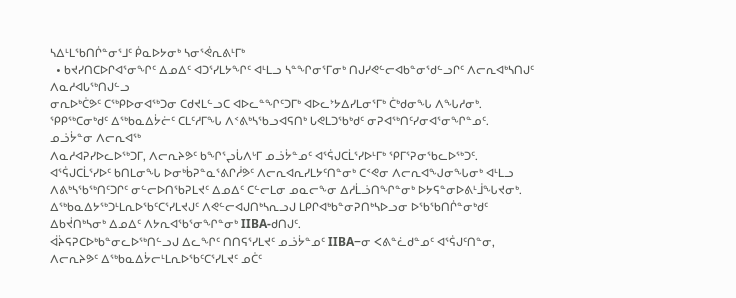ᓴᐃᒻᒪᖃᑎᒌᓐᓂᕐᒧᑦ ᑮᓇᐅᔭᓂᒃ ᓴᓂᕐᕚᕆᕕᒻᒥᒃ
  • ᑲᔪᓯᑎᑕᐅᒋᐊᕐᓂᖏᑦ ᐃᓄᐃᑦ ᐊᑐᕐᓯᒪᔭᖏᑦ ᐊᒻᒪᓗ ᓴᓐᖏᓂᕐᒥᓂᒃ ᑎᒍᓯᕙᓪᓕᐊᑲᓐᓂᖁᓪᓗᒋᑦ ᐱᓕᕆᐊᒃᓴᑎᒍᑦ ᐱᓇᓱᐊᒐᖅᑎᒍᓪᓗ
ᓂᕆᐅᒃᑖᕗᑦ ᑕᖅᑭᐅᓂᐊᖅᑐᓂ ᑕᑯᔪᒪᓪᓗᑕ ᐊᐅᓚᓐᖏᑦᑐᒥᒃ ᐊᐅᓚᔾᔭᐃᓯᒪᓂᕐᒥᒃ ᑖᒃᑯᓂᖓ ᐱᖓᓱᓂᒃ. ᕿᑭᖅᑕᓂᒃᑯᑦ ᐃᖅᑲᓇᐃᔮᓖᑦ ᑕᒪᑦᓱᒥᖓ ᐱᑉᕕᒃᓴᖃᓗᐊᕋᑎᒃ ᒐᕙᒪᑐᖃᒃᑯᑦ ᓂᕈᐊᖅᑎᑦᓯᓂᐊᕐᓂᖏᓐᓄᑦ.
ᓄᓘᔮᓐᓂ ᐱᓕᕆᐊᖅ
ᐱᓇᓱᐊᕈᓯᐅᓚᐅᖅᑐᒥ, ᐱᓕᕆᔨᕗᑦ ᑲᖏᕐᖢᒑᐱᒡᒥ ᓄᓘᔮᓐᓄᑦ ᐊᕐᕌᒍᑕᒫᕐᓯᐅᒻᒥᒃ ᕿᒥᕐᕈᓂᖃᓚᐅᖅᑐᑦ. ᐊᕐᕌᒍᑕᒫᕐᓯᐅᑦ ᑲᑎᒪᓂᖓ ᐅᓂᒃᑳᕈᓐᓇᕐᕕᒋᓲᕗᑦ ᐱᓕᕆᐊᕆᓯᒪᔭᑦᑎᓐᓂᒃ ᑕᑉᕙᓂ ᐱᓕᕆᐊᖑᓂᖓᓂᒃ ᐊᒻᒪᓗ ᐱᕕᒃᓴᖃᖅᑎᑦᑐᒋᑦ ᓂᓪᓕᐅᑎᖃᕈᒪᔪᑦ ᐃᓄᐃᑦ ᑕᓪᓕᒪᓂ ᓄᓇᓕᖕᓂ ᐃᓱᒫᓘᑎᖏᓐᓂᒃ ᐅᔭᕋᓐᓂᐅᕕᒻᒨᖓᔪᓂᒃ.
ᐃᖅᑲᓇᐃᔭᖅᑐᒻᒪᕆᐅᖃᑦᑕᕐᓯᒪᔪᒍᑦ ᐱᕙᓪᓕᐊᒍᑎᒃᓴᕆᓗᒍ ᒪᑭᒋᐊᒃᑲᓐᓂᕈᑎᒃᓴᐅᓗᓂ ᐅᖃᖃᑎᒌᓐᓂᒃᑯᑦ ᐃᑲᔫᑎᒃᓴᓂᒃ ᐃᓄᐃᑦ ᐱᔭᕆᐊᖃᕐᓂᖏᓐᓂᒃ IIBA-ᑯᑎᒍᑦ.
ᐋᔩᕋᕈᑕᐅᒃᑲᓐᓂᓚᐅᖅᑎᓪᓗᒍ ᐃᓚᖏᑦ ᑎᑎᕋᕐᓯᒪᔪᑦ ᓄᓘᔮᓐᓄᑦ IIBA−ᓂ ᐸᕕᓐᓛᑯᓐᓄᑦ ᐊᕐᕌᒍᑦᑎᓐᓂ, ᐱᓕᕆᔨᕗᑦ ᐃᖅᑲᓇᐃᔮᓕᒻᒪᕆᐅᖃᑦᑕᕐᓯᒪᔪᑦ ᓄᑖᑦ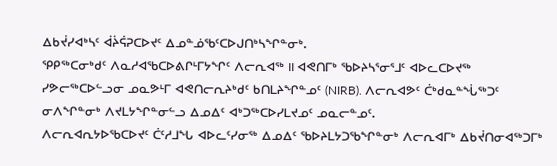ᐃᑲᔫᓯᐊᒃᓴᑦ ᐋᔩᕌᕈᑕᐅᔪᑦ ᐃᓄᓐᓅᖃᑦᑕᐅᒍᑎᒃᓴᖏᓐᓂᒃ.
ᕿᑭᖅᑕᓂᒃᑯᑦ ᐱᓇᓱᐊᖃᑕᐅᕕᒋᒻᒥᔭᖏᑦ ᐱᓕᕆᐊᖅ II ᐊᕙᑎᒥᒃ ᖃᐅᔨᓴᕐᓂᕐᒧᑦ ᐊᐅᓚᑕᐅᔪᖅ ᓯᕗᓕᖅᑕᐅᓪᓗᓂ ᓄᓇᕗᒻᒥ ᐊᕙᑎᓕᕆᔨᒃᑯᑦ ᑲᑎᒪᔨᖏᓐᓄᑦ (NIRB). ᐱᓕᕆᐊᕗᑦ ᑖᒃᑯᓇᓐᖔᖅᑐᑦ ᓂᐱᖏᓐᓂᒃ ᐱᔪᒪᔭᖏᓐᓂᓪᓗ ᐃᓄᐃᑦ ᐊᒃᑐᖅᑕᐅᓯᒪᔪᓄᑦ ᓄᓇᓕᓐᓄᑦ.
ᐱᓕᕆᐊᕆᔭᐅᖃᑕᐅᔪᑦ ᑖᑦᓱᒧᖓ ᐊᐅᓚᑦᓯᓂᖅ ᐃᓄᐃᑦ ᖃᐅᔨᒪᔭᑐᖃᖏᓐᓂᒃ ᐱᓕᕆᐊᒥᒃ ᐃᑲᔫᑎᓂᐊᖅᑐᒥᒃ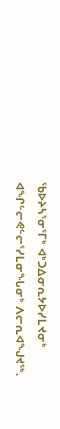ᖃᐅᔨᓴᕐᓂᕐᒥᒃ ᐊᒃᑐᐃᓂᕆᔭᐅᓯᒪᔪᓂᒃ ᐊᖏᓪᓕᕙᓪᓕᕐᓯᒪᓂᖓᓂᒃ ᐱᓕᕆᐊᖑᔪᖅ.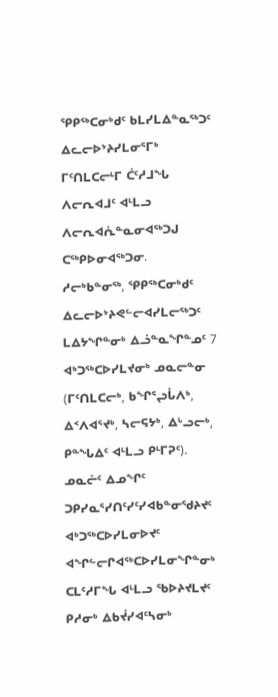ᕿᑭᖅᑕᓂᒃᑯᑦ ᑲᒪᓯᒪᐃᓐᓇᖅᑐᑦ ᐃᓚᓕᐅᔾᔨᓯᒪᓂᕐᒥᒃ ᒥᑦᑎᒪᑕᓕᒻᒥ ᑖᑦᓱᒧᖓ ᐱᓕᕆᐊᒧᑦ ᐊᒻᒪᓗ ᐱᓕᕆᐊᕇᓐᓇᓂᐊᖅᑐᒍ ᑕᖅᑭᐅᓂᐊᖅᑐᓂ.
ᓱᓕᒃᑲᓐᓂᖅ, ᕿᑭᖅᑕᓂᒃᑯᑦ ᐃᓚᓕᐅᔾᔨᕙᓪᓕᐊᓯᒪᓕᖅᑐᑦ ᒪᐃᔭᖏᓐᓂᒃ ᐃᓘᓐᓇᖏᓐᓄᑦ 7 ᐊᒃᑐᖅᑕᐅᓯᒪᔪᓂᒃ ᓄᓇᓕᓐᓂ (ᒥᑦᑎᒪᑕᓕᒃ, ᑲᖏᕐᖢᒑᐱᒃ, ᐃᑉᐱᐊᕐᔪᒃ, ᓴᓕᕋᔭᒃ, ᐃᒡᓗᓕᒃ, ᑭᓐᖓᐃᑦ ᐊᒻᒪᓗ ᑭᒻᒥᕈᑦ).
ᓄᓇᓖᑦ ᐃᓄᖏᑦ ᑐᑭᓯᓇᕐᓯᑎᑦᓯᑦᓯᐊᑲᓐᓂᖁᔨᔪᑦ ᐊᒃᑐᖅᑕᐅᓯᒪᓂᐅᔪᑦ ᐊᖏᓪᓕᒋᐊᖅᑕᐅᓯᒪᓂᖏᓐᓂᒃ ᑕᒪᑦᓱᒥᖓ ᐊᒻᒪᓗ ᖃᐅᔨᔪᒪᔪᑦ ᑭᓱᓂᒃ ᐃᑲᔫᓯᐊᑦᓴᓂᒃ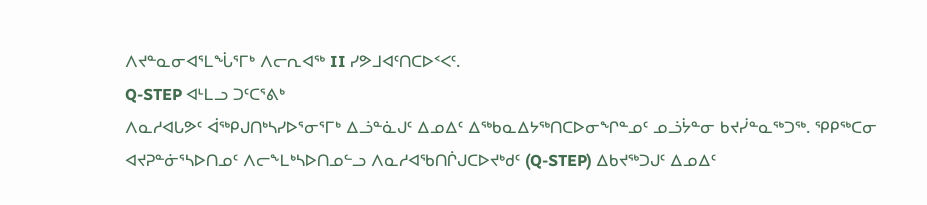ᐱᔪᓐᓇᓂᐊᕐᒪᖔᕐᒥᒃ ᐱᓕᕆᐊᖅ II ᓯᕗᒧᐊᑦᑎᑕᐅᑉᐸᑦ.
Q-STEP ᐊᒻᒪᓗ ᑐᑦᑕᕐᕕᒃ
ᐱᓇᓱᐊᒐᕗᑦ ᐋᖅᑭᒍᑎᒃᓴᓯᐅᕐᓂᕐᒥᒃ ᐃᓘᓐᓈᒍᑦ ᐃᓄᐃᑦ ᐃᖅᑲᓇᐃᔭᖅᑎᑕᐅᓂᖏᓐᓄᑦ ᓄᓘᔮᓐᓂ ᑲᔪᓰᓐᓇᖅᑐᖅ. ᕿᑭᖅᑕᓂ ᐊᔪᕈᓐᓃᕐᓴᐅᑎᓄᑦ ᐱᓕᖕᒪᒃᓴᐅᑎᓄᓪᓗ ᐱᓇᓱᐊᖃᑎᒌᒍᑕᐅᔪᒃᑯᑦ (Q-STEP) ᐃᑲᔪᖅᑐᒍᑦ ᐃᓄᐃᑦ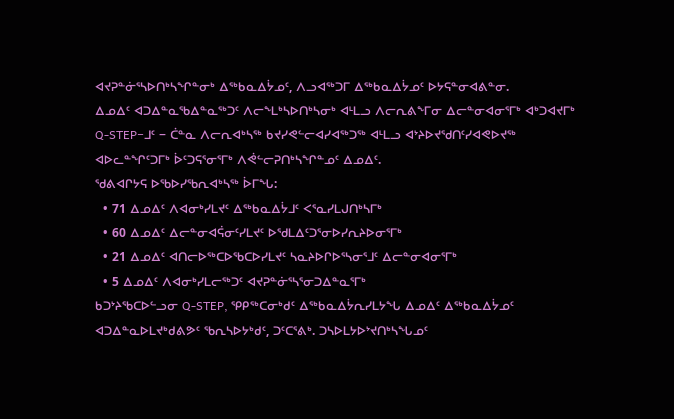ᐊᔪᕈᓐᓃᕐᓴᐅᑎᒃᓴᖏᓐᓂᒃ ᐃᖅᑲᓇᐃᔮᓄᑦ, ᐱᓗᐊᖅᑐᒥ ᐃᖅᑲᓇᐃᔮᓄᑦ ᐅᔭᕋᓐᓂᐊᕕᓐᓂ.
ᐃᓄᐃᑦ ᐊᑐᐃᓐᓇᖃᐃᓐᓇᖅᑐᑦ ᐱᓕᖕᒪᒃᓴᐅᑎᒃᓴᓂᒃ ᐊᒻᒪᓗ ᐱᓕᕆᕕᖕᒥᓂ ᐃᓕᓐᓂᐊᓂᕐᒥᒃ ᐊᒃᑐᐊᔪᒥᒃ Q-STEP−ᒧᑦ − ᑖᓐᓇ ᐱᓕᕆᐊᒃᓴᖅ ᑲᔪᓯᕙᓪᓕᐊᓯᐊᖅᑐᖅ ᐊᒻᒪᓗ ᐊᔾᔨᐅᔪᖁᑎᑦᓯᐊᕙᐅᔪᖅ ᐊᐅᓚᓐᖏᑦᑐᒥᒃ ᐆᑦᑐᕋᕐᓂᕐᒥᒃ ᐱᕚᓪᓕᕈᑎᒃᓴᖏᓐᓄᑦ ᐃᓄᐃᑦ.
ᖁᕕᐊᒋᔭᕋ ᐅᖃᐅᓯᖃᕆᐊᒃᓴᖅ ᐆᒥᖓ:
  • 71 ᐃᓄᐃᑦ ᐱᐊᓂᒃᓯᒪᔪᑦ ᐃᖅᑲᓇᐃᔮᒧᑦ ᐸᕐᓇᓯᒪᒍᑎᒃᓴᒥᒃ
  • 60 ᐃᓄᐃᑦ ᐃᓕᓐᓂᐊᕌᓂᑦᓯᒪᔪᑦ ᐅᖁᒪᐃᑦᑐᕐᓂᐅᓯᕆᔨᐅᓂᕐᒥᒃ
  • 21 ᐃᓄᐃᑦ ᐊᑎᓕᐅᖅᑕᐅᖃᑕᐅᓯᒪᔪᑦ ᓴᓇᔨᐅᒋᐅᕐᓴᓂᕐᒧᑦ ᐃᓕᓐᓂᐊᓂᕐᒥᒃ
  • 5 ᐃᓄᐃᑦ ᐱᐊᓂᒃᓯᒪᓕᖅᑐᑦ ᐊᔪᕈᓐᓃᕐᓴᕐᓂᑐᐃᓐᓇᕐᒥᒃ
ᑲᑐᔾᔨᖃᑕᐅᓪᓗᓂ Q-STEP, ᕿᑭᖅᑕᓂᒃᑯᑦ ᐃᖅᑲᓇᐃᔮᕆᓯᒪᔭᖓ ᐃᓄᐃᑦ ᐃᖅᑲᓇᐃᔮᓄᑦ ᐊᑐᐃᓐᓇᐅᒪᔪᒃᑯᕕᕗᑦ ᖃᕆᓴᐅᔭᒃᑯᑦ, ᑐᑦᑕᕐᕕᒃ. ᑐᓴᐅᒪᔭᐅᔾᔪᑎᒃᓴᖓᓄᑦ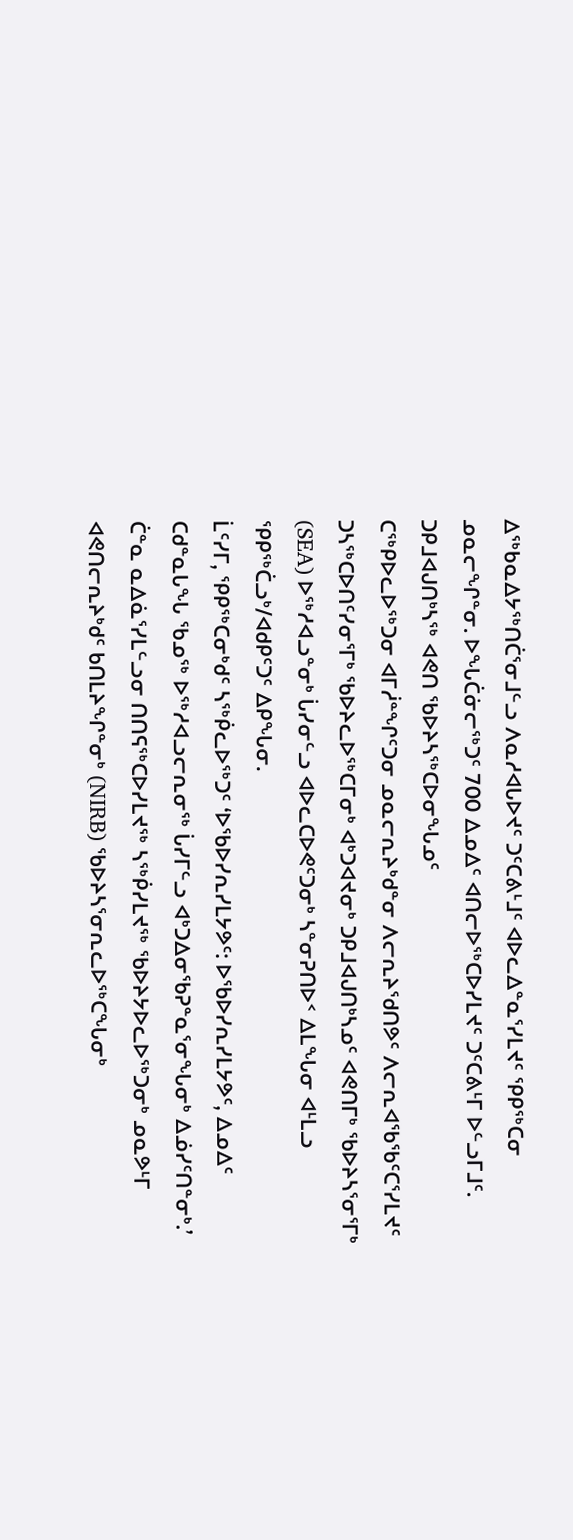ᐃᖅᑲᓇᐃᔭᖅᑎᑖᕐᓂᒧᓪᓗ ᐱᓇᓱᐊᒐᐅᔪᑦ ᑐᑦᑕᕕᒻᒧᑦ ᐊᐅᓚᐃᓐᓇᕐᓯᒪᔪᑦ ᕿᑭᖅᑕᓂ ᓄᓇᓕᖏᓐᓂ. ᐅᖓᑖᓃᓕᖅᑐᑦ 700 ᐃᓄᐃᑦ ᐊᑎᓕᐅᖅᑕᐅᓯᒪᔪᑦ ᑐᑦᑕᕕᒻᒥ ᐅᓪᓗᒥᒧᑦ.
ᑐᑭᒧᐊᒍᑎᒃᓴᖅ ᐊᕙᑎ ᖃᐅᔨᓴᖅᑕᐅᓂᖓᓄᑦ
ᑕᖅᑭᐅᓚᐅᖅᑐᓂ ᐊᒥᓲᓐᖏᑦᑐᓂ ᓄᓇᓕᕆᔨᒃᑯᓐᓂ ᐱᓕᕆᔨᖁᑎᕗᑦ ᐱᓕᕆᐊᖃᖃᑦᑕᕐᓯᒪᔪᑦ ᑐᓴᖅᑕᐅᑎᑦᓯᓂᕐᒥᒃ ᖃᐅᔨᓚᐅᖅᑕᒥᓂᒃ ᐊᒃᑐᐊᔪᓂᒃ ᑐᑭᒧᐊᒍᑎᒃᓴᓄᑦ ᐊᕙᑎᒥᒃ ᖃᐅᔨᓴᕐᓂᕐᒥᒃ (SEA) ᐅᖅᓱᐊᓗᓐᓂᒃ ᒑᓯᓂᓪᓗ ᐊᐅᓚᑕᐅᕙᑦᑐᓂᒃ ᓴᓐᓂᕈᑎᐅᑉ ᐃᒪᖓᓂ ᐊᒻᒪᓗ ᕿᑭᖅᑖᓗᒃ/ᐊᑯᑭᑦᑐᑦ ᐃᑭᖓᓂ.
ᒫᑦᓯᒥ, ᕿᑭᖅᑕᓂᒃᑯᑦ ᓴᖅᑮᓚᐅᖅᑐᑦ ‘ᐅᖃᐅᓯᕆᓯᒪᔭᕗᑦ: ᐅᖃᐅᓯᕆᓯᒪᔭᕗᑦ, ᐃᓄᐃᑦ ᑕᑯᓐᓇᒐᖓ ᖃᓄᖅ ᐅᖅᓱᐊᓗᓕᕆᓂᖅ ᒑᓯᒥᓪᓗ ᐊᒃᑐᐃᓂᖃᕈᓐᓇᕐᓂᖓᓂᒃ ᐃᓅᓯᑦᑎᓐᓂᒃ.’
ᑖᓐᓇ ᓇᐃᓈᕐᓯᒪᓪᓗᓂ ᑎᑎᕋᖅᑕᐅᓯᒪᔪᖅ ᓴᖅᑮᓯᒪᔪᖅ ᖃᐅᔨᔭᐅᓚᐅᖅᑐᓂᒃ ᓄᓇᕗᒻᒥ ᐊᕙᑎᓕᕆᔨᒃᑯᑦ ᑲᑎᒪᔨᖏᓐᓂᒃ (NIRB) ᖃᐅᔨᓴᕐᓂᕆᓚᐅᖅᑕᖓᓂᒃ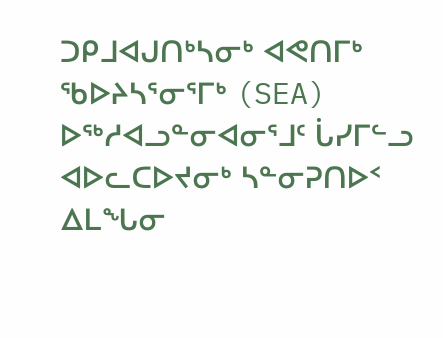ᑐᑭᒧᐊᒍᑎᒃᓴᓂᒃ ᐊᕙᑎᒥᒃ ᖃᐅᔨᓴᕐᓂᕐᒥᒃ (SEA) ᐅᖅᓱᐊᓗᓐᓂᐊᓂᕐᒧᑦ ᒑᓯᒥᓪᓗ ᐊᐅᓚᑕᐅᔪᓂᒃ ᓴᓐᓂᕈᑎᐅᑉ ᐃᒪᖓᓂ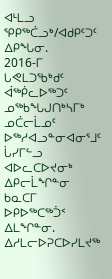ᐊᒻᒪᓗ ᕿᑭᖅᑖᓗᒃ/ᐊᑯᑭᑦᑐᑦ ᐃᑭᖓᓂ.
2016-ᒥ ᒐᕙᒪᑐᖃᒃᑯᑦ ᐋᖅᑮᓚᐅᖅᑐᑦ ᓄᖅᑲᖓᒍᑎᒃᓴᒥᒃ ᓄᑖᓕᒫᓄᑦ ᐅᖅᓱᐊᓗᓐᓂᐊᓂᕐᒧᑦ ᒑᓯᒥᓪᓗ ᐊᐅᓚᑕᐅᔪᓂᒃ ᐃᑭᓕᒫᖏᓐᓂ ᑲᓇᑕᒥ ᐅᑭᐅᖅᑕᖅᑑᑉ ᐃᒪᖏᓐᓂ. ᐃᓱᒪᓕᐅᕈᑕᐅᓯᒪᔪᖅ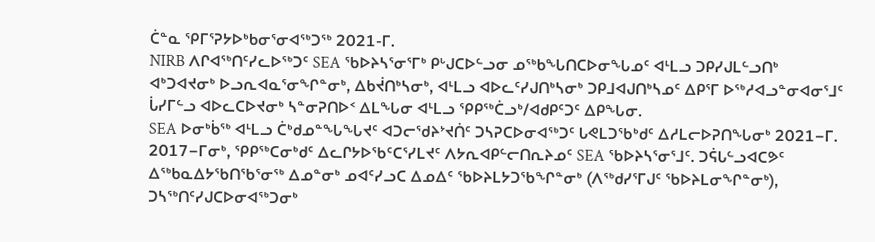ᑖᓐᓇ ᕿᒥᕐᕈᔭᐅᒃᑲᓂᕐᓂᐊᖅᑐᖅ 2021-ᒥ.
NIRB ᐱᒋᐊᖅᑎᑦᓯᓚᐅᖅᑐᑦ SEA ᖃᐅᔨᓴᕐᓂᕐᒥᒃ ᑭᒡᒍᑕᐅᓪᓗᓂ ᓄᖅᑲᖓᑎᑕᐅᓂᖓᓄᑦ ᐊᒻᒪᓗ ᑐᑭᓯᒍᒪᓪᓗᑎᒃ ᐊᒃᑐᐊᔪᓂᒃ ᐅᓗᕆᐊᓇᕐᓂᖏᓐᓂᒃ, ᐃᑲᔫᑎᒃᓴᓂᒃ, ᐊᒻᒪᓗ ᐊᐅᓚᑦᓯᒍᑎᒃᓴᓂᒃ ᑐᑭᒧᐊᒍᑎᒃᓴᓄᑦ ᐃᑭᕐᒥ ᐅᖅᓱᐊᓗᓐᓂᐊᓂᕐᒧᑦ ᒑᓯᒥᓪᓗ ᐊᐅᓚᑕᐅᔪᓂᒃ ᓴᓐᓂᕈᑎᐅᑉ ᐃᒪᖓᓂ ᐊᒻᒪᓗ ᕿᑭᖅᑖᓗᒃ/ᐊᑯᑭᑦᑐᑦ ᐃᑭᖓᓂ.
SEA ᐅᓂᒃᑳᖅ ᐊᒻᒪᓗ ᑖᒃᑯᓄᓐᖓᖓᔪᑦ ᐊᑐᓕᖁᔨᔾᔪᑏᑦ ᑐᓴᕈᑕᐅᓂᐊᖅᑐᑦ ᒐᕙᒪᑐᖃᒃᑯᑦ ᐃᓱᒪᓕᐅᕈᑎᖓᓂᒃ 2021−ᒥ.
2017−ᒥᓂᒃ, ᕿᑭᖅᑕᓂᒃᑯᑦ ᐃᓚᒋᔭᐅᖃᑦᑕᕐᓯᒪᔪᑦ ᐱᔭᕆᐊᑭᓪᓕᑎᕆᔨᓄᑦ SEA ᖃᐅᔨᓴᕐᓂᕐᒧᑦ. ᑐᕌᒐᓪᓗᐊᑕᕗᑦ ᐃᖅᑲᓇᐃᔭᖃᑎᖃᕐᓂᖅ ᐃᓄᓐᓂᒃ ᓄᐊᑦᓯᓗᑕ ᐃᓄᐃᑦ ᖃᐅᔨᒪᔭᑐᖃᖏᓐᓂᒃ (ᐱᖅᑯᓯᕐᒥᒍᑦ ᖃᐅᔨᒪᓂᖏᓐᓂᒃ), ᑐᓴᖅᑎᑦᓯᒍᑕᐅᓂᐊᖅᑐᓂᒃ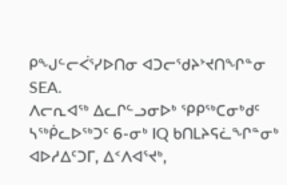ᑭᖑᓪᓕᐹᕐᓯᐅᑎᓂ ᐊᑐᓕᖁᔨᔾᔪᑎᖏᓐᓂ SEA.
ᐱᓕᕆᐊᖅ ᐃᓚᒋᓪᓗᓂᐅᒃ ᕿᑭᖅᑕᓂᒃᑯᑦ ᓴᖅᑮᓚᐅᖅᑐᑦ 6-ᓂᒃ IQ ᑲᑎᒪᔨᕋᓛᖏᓐᓂᒃ ᐊᐅᓱᐃᑦᑐᒥ, ᐃᑉᐱᐊᕐᔪᒃ,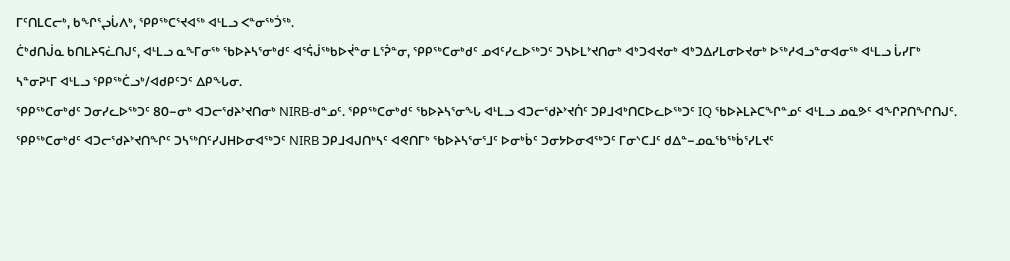ᒥᑦᑎᒪᑕᓕᒃ, ᑲᖏᕐᖢᒑᐱᒃ, ᕿᑭᖅᑕᕐᔪᐊᖅ ᐊᒻᒪᓗ ᐸᓐᓂᖅᑑᖅ.
ᑖᒃᑯᑎᒎᓇ ᑲᑎᒪᔨᕋᓛᑎᒍᑦ, ᐊᒻᒪᓗ ᓇᖕᒥᓂᖅ ᖃᐅᔨᓴᕐᓂᒃᑯᑦ ᐊᕐᕌᒎᖅᑲᐅᔫᓐᓂ ᒪᕐᕉᓐᓂ, ᕿᑭᖅᑕᓂᒃᑯᑦ ᓄᐊᑦᓯᓚᐅᖅᑐᑦ ᑐᓴᐅᒪᔾᔪᑎᓂᒃ ᐊᒃᑐᐊᔪᓂᒃ ᐊᒃᑐᐃᓯᒪᓂᐅᔪᓂᒃ ᐅᖅᓱᐊᓗᓐᓂᐊᓂᖅ ᐊᒻᒪᓗ ᒑᓯᒥᒃ ᓴᓐᓂᕈᒻᒥ ᐊᒻᒪᓗ ᕿᑭᖅᑖᓗᒃ/ᐊᑯᑭᑦᑐᑦ ᐃᑭᖓᓂ.
ᕿᑭᖅᑕᓂᒃᑯᑦ ᑐᓂᓯᓚᐅᖅᑐᑦ 80−ᓂᒃ ᐊᑐᓕᖁᔨᔾᔪᑎᓂᒃ NIRB-ᑯᓐᓄᑦ. ᕿᑭᖅᑕᓂᒃᑯᑦ ᖃᐅᔨᓴᕐᓂᖓ ᐊᒻᒪᓗ ᐊᑐᓕᖁᔨᔾᔪᑏᑦ ᑐᑭᒧᐊᒃᑎᑕᐅᓚᐅᖅᑐᑦ IQ ᖃᐅᔨᒪᔨᑕᖏᓐᓄᑦ ᐊᒻᒪᓗ ᓄᓇᕗᑦ ᐊᖏᕈᑎᖏᑎᒍᑦ.
ᕿᑭᖅᑕᓂᒃᑯᑦ ᐊᑐᓕᖁᔨᔾᔪᑎᖏᑦ ᑐᓴᖅᑎᑦᓯᒍᕼᐅᓂᐊᖅᑐᑦ NIRB ᑐᑭᒧᐊᒍᑎᒃᓴᑦ ᐊᕙᑎᒥᒃ ᖃᐅᔨᓴᕐᓂᕐᒧᑦ ᐅᓂᒃᑳᑦ ᑐᓂᔭᐅᓂᐊᖅᑐᑦ ᒥᓂᔅᑕᒧᑦ ᑯᐃᓐ−ᓄᓇᖃᖅᑳᕐᓯᒪᔪᑦ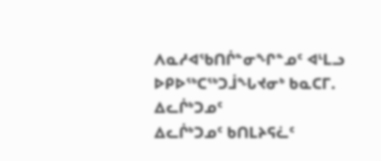ᐱᓇᓱᐊᖃᑎᒌᓐᓂᖏᓐᓄᑦ ᐊᒻᒪᓗ ᐅᑭᐅᖅᑕᖅᑐᒨᖓᔪᓂᒃ ᑲᓇᑕᒥ.
ᐃᓚᒌᒃᑐᓄᑦ
ᐃᓚᒌᒃᑐᓄᑦ ᑲᑎᒪᔨᕋᓛᑦ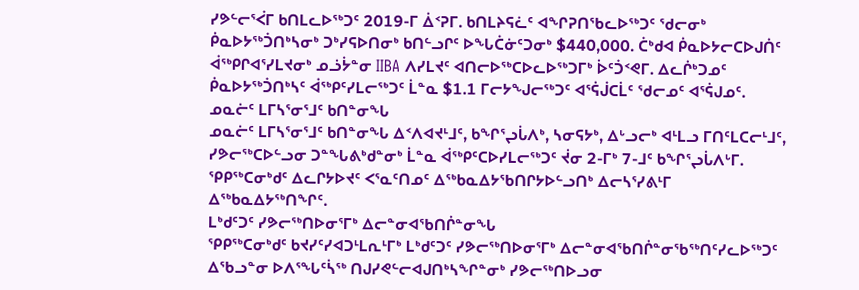ᓯᕗᓪᓕᕐᐹᒥ ᑲᑎᒪᓚᐅᖅᑐᑦ 2019-ᒥ ᐄᑉᕈᒥ. ᑲᑎᒪᔨᕋᓛᑦ ᐊᖏᕈᑎᖃᓚᐅᖅᑐᑦ ᖁᓕᓂᒃ ᑮᓇᐅᔭᖅᑑᑎᒃᓴᓂᒃ ᑐᒃᓯᕋᐅᑎᓂᒃ ᑲᑎᓪᓗᒋᑦ ᐅᖓᑖᓃᑦᑐᓂᒃ $440,000. ᑖᒃᑯᐊ ᑮᓇᐅᔭᓕᑕᐅᒍᑏᑦ ᐋᖅᑭᒋᐊᕐᓯᒪᔪᓂᒃ ᓄᓘᔮᓐᓂ IIBA ᐱᓯᒪᔪᑦ ᐊᑎᓕᐅᖅᑕᐅᓚᐅᖅᑐᒥᒃ ᐆᑦᑑᑉᕙᒥ. ᐃᓚᒌᒃᑐᓄᑦ ᑮᓇᐅᔭᖅᑑᑎᒃᓴᑦ ᐋᖅᑭᑦᓯᒪᓕᖅᑐᑦ ᒫᓐᓇ $1.1 ᒥᓕᔭᖑᓕᖅᑐᑦ ᐊᕐᕌᒎᑕᒫᑦ ᖁᓕᓄᑦ ᐊᕐᕌᒍᓄᑦ.
ᓄᓇᓖᑦ ᒪᒥᓴᕐᓂᕐᒧᑦ ᑲᑎᓐᓂᖓ
ᓄᓇᓖᑦ ᒪᒥᓴᕐᓂᕐᒧᑦ ᑲᑎᓐᓂᖓ ᐃᑉᐱᐊᔪᒻᒧᑦ, ᑲᖏᕐᖢᒑᐱᒃ, ᓴᓂᕋᔭᒃ, ᐃᒡᓗᓕᒃ ᐊᒻᒪᓗ ᒥᑎᑦᒪᑕᓕᒻᒧᑦ, ᓯᕗᓕᖅᑕᐅᓪᓗᓂ ᑐᓐᖓᕕᒃᑯᓐᓂᒃ ᒫᓐᓇ ᐋᖅᑭᑦᑕᐅᓯᒪᓕᖅᑐᑦ ᔫᓂ 2-ᒥᒃ 7-ᒧᑦ ᑲᖏᕐᖢᒑᐱᒡᒥ. ᕿᑭᖅᑕᓂᒃᑯᑦ ᐃᓚᒋᔭᐅᔪᑦ ᐸᕐᓇᑦᑎᓄᑦ ᐃᖅᑲᓇᐃᔭᖃᑎᒋᔭᐅᓪᓗᑎᒃ ᐃᓕᓴᕐᓯᕕᒻᒥ ᐃᖅᑲᓇᐃᔭᖅᑎᖏᑦ.
ᒪᒃᑯᑦᑐᑦ ᓯᕗᓕᖅᑎᐅᓂᕐᒥᒃ ᐃᓕᓐᓂᐊᖃᑎᒌᓐᓂᖓ
ᕿᑭᖅᑕᓂᒃᑯᑦ ᑲᔪᓯᑦᓯᐊᑐᒻᒪᕆᒻᒥᒃ ᒪᒃᑯᑦᑐᑦ ᓯᕗᓕᖅᑎᐅᓂᕐᒥᒃ ᐃᓕᓐᓂᐊᖃᑎᒌᓐᓂᖃᖅᑎᑦᓯᓚᐅᖅᑐᑦ ᐃᖃᓗᓐᓂ ᐅᐱᕐᖓᑦᓵᖅ ᑎᒍᓯᕙᓪᓕᐊᒍᑎᒃᓴᖏᓐᓂᒃ ᓯᕗᓕᖅᑎᐅᓗᓂ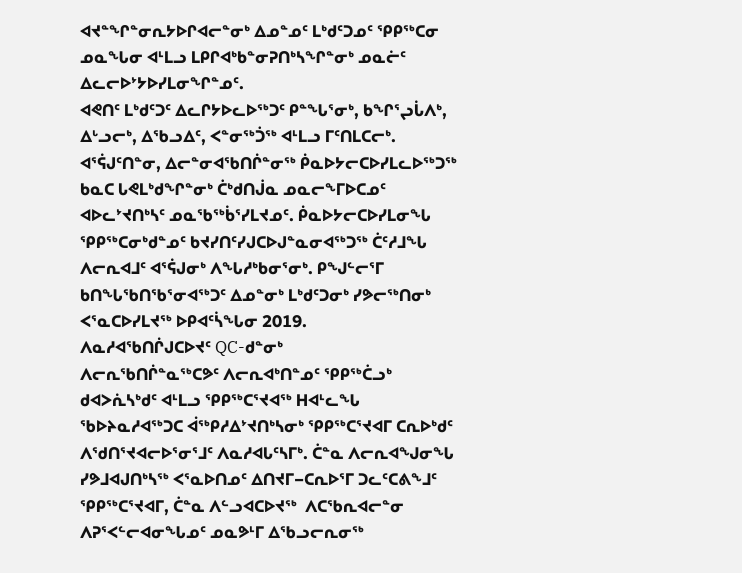ᐊᔪᓐᖏᓐᓂᕆᔭᐅᒋᐊᓕᓐᓂᒃ ᐃᓄᓐᓄᑦ ᒪᒃᑯᑦᑐᓄᑦ ᕿᑭᖅᑕᓂ ᓄᓇᖓᓂ ᐊᒻᒪᓗ ᒪᑭᒋᐊᒃᑲᓐᓂᕈᑎᒃᓴᖏᓐᓂᒃ ᓄᓇᓖᑦ ᐃᓚᓕᐅᔾᔭᐅᓯᒪᓂᖏᓐᓄᑦ.
ᐊᕙᑎᑦ ᒪᒃᑯᑦᑐᑦ ᐃᓚᒋᔭᐅᓚᐅᖅᑐᑦ ᑭᓐᖓᕐᓂᒃ, ᑲᖏᕐᖢᒑᐱᒃ, ᐃᒡᓗᓕᒃ, ᐃᖃᓗᐃᑦ, ᐸᓐᓂᖅᑑᖅ ᐊᒻᒪᓗ ᒥᑦᑎᒪᑕᓕᒃ.
ᐊᕐᕌᒍᑦᑎᓐᓂ, ᐃᓕᓐᓂᐊᖃᑎᒌᓐᓂᖅ ᑮᓇᐅᔭᓕᑕᐅᓯᒪᓚᐅᖅᑐᖅ ᑲᓇᑕ ᒐᕙᒪᒃᑯᖏᓐᓂᒃ ᑖᒃᑯᑎᒎᓇ ᓄᓇᓕᖕᒥᐅᑕᓄᑦ ᐊᐅᓚᔾᔪᑎᒃᓴᑦ ᓄᓇᖃᖅᑳᕐᓯᒪᔪᓄᑦ. ᑮᓇᐅᔭᓕᑕᐅᓯᒪᓂᖓ ᕿᑭᖅᑕᓂᒃᑯᓐᓄᑦ ᑲᔪᓯᑎᑦᓯᒍᑕᐅᒍᓐᓇᓂᐊᖅᑐᖅ ᑖᑦᓱᒧᖓ ᐱᓕᕆᐊᒧᑦ ᐊᕐᕌᒍᓂᒃ ᐱᖓᓱᒃᑲᓂᕐᓂᒃ. ᑭᖑᓪᓕᕐᒥ ᑲᑎᖓᖃᑎᖃᕐᓂᐊᖅᑐᑦ ᐃᓄᓐᓂᒃ ᒪᒃᑯᑦᑐᓂᒃ ᓯᕗᓕᖅᑎᓂᒃ ᐸᕐᓇᑕᐅᓯᒪᔪᖅ ᐅᑭᐊᑦᓵᖓᓂ 2019.
ᐱᓇᓱᐊᖃᑎᒌᒍᑕᐅᔪᑦ QC-ᑯᓐᓂᒃ
ᐱᓕᕆᖃᑎᒌᓐᓇᖅᑕᕗᑦ ᐱᓕᕆᐊᒃᑎᓐᓄᑦ ᕿᑭᖅᑖᓗᒃ ᑯᐊᐳᕇᓴᒃᑯᑦ ᐊᒻᒪᓗ ᕿᑭᖅᑕᕐᔪᐊᖅ ᕼᐊᒻᓚᖓ ᖃᐅᔨᓇᓱᐊᖅᑐᑕ ᐋᖅᑭᓱᐃᔾᔪᑎᒃᓴᓂᒃ ᕿᑭᖅᑕᕐᔪᐊᒥ ᑕᕆᐅᒃᑯᑦ ᐱᖁᑎᕐᔪᐊᓕᐅᕐᓂᕐᒧᑦ ᐱᓇᓱᐊᒐᑦᓴᒥᒃ. ᑖᓐᓇ ᐱᓕᕆᐊᖑᓂᖓ ᓯᕗᒧᐊᒍᑎᒃᓴᖅ ᐸᕐᓇᐅᑎᓄᑦ ᐃᑎᔪᒥ−ᑕᕆᐅᕐᒥ ᑐᓚᑦᑕᕕᖕᒧᑦ ᕿᑭᖅᑕᕐᔪᐊᒥ, ᑖᓐᓇ ᐱᓪᓗᐊᑕᐅᔪᖅ  ᐱᑕᖃᕆᐊᓕᓐᓂ ᐱᕈᕐᐸᓪᓕᐊᓂᖓᓄᑦ ᓄᓇᕗᒻᒥ ᐃᖃᓗᓕᕆᓂᖅ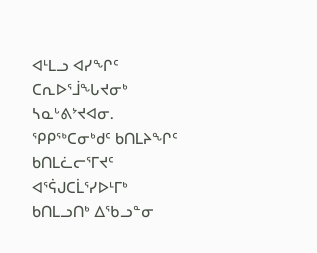ᐊᒻᒪᓗ ᐊᓯᖏᑦ ᑕᕆᐅᕐᒨᖓᔪᓂᒃ ᓴᓇᒡᕕᔾᔪᐊᓂ.
ᕿᑭᖅᑕᓂᒃᑯᑦ ᑲᑎᒪᔨᖏᑦ ᑲᑎᒪᓛᓕᕐᒥᔪᑦ ᐊᕐᕌᒍᑕᒫᕐᓯᐅᒻᒥᒃ ᑲᑎᒪᓗᑎᒃ ᐃᖃᓗᓐᓂ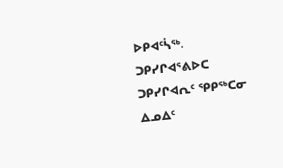ᐅᑭᐊᑦᓵᖅ.
ᑐᑭᓯᒋᐊᕐᕕᐅᑕ
ᑐᑭᓯᒋᐊᕆᑦ ᕿᑭᖅᑕᓂ ᐃᓄᐃᑦ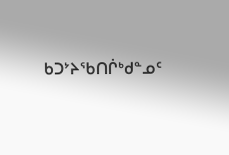ᑲᑐᔾᔨᖃᑎᒌᒃᑯᓐᓄᑦ